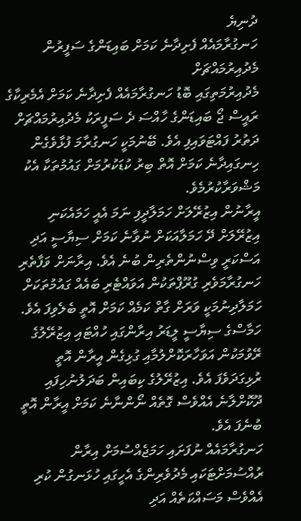ދުނިޔެ
ހަނގުރާމައެއް ފެށިދާނެ ކަމަށް ބައިޑަންގެ ސަފީރުން މެދުއިރުމައްޗަށް
މެދުއިރުމަތިގައި ބޮޑު ހަނގުރާމައެއް ފެށިދާނެ ކަމަށް އެމެރިކާގެ ރައީސް ޖޯ ބައިޑަންގެ ހާއްސަ ދެ ސަފީރަކު މެދުއިރުމައްޗަށް ދަތުރު ފައްޓަވައިފި އެވެ. ބޭނުމަކީ ހަނގުރާމަ ފުޅާވެގެން ހިނގައިދާނެ ކަމަށް އޮތް ބިރު ކުޑަކުރުމަށް ގައުމުތަކާ އެކު މަޝްވަރާކުރުމެވެ.
އީރާނުން އިޒުރޭލަށް ހަމަލާދީފި ނަމަ އެއީ ހަމައެކަނި އިޒުރޭލަށް ދޭ ހަމަލާއަކަށް ނުވާނެ ކަމަށް ސިޔާސީ އަދި އަސްކަރީ ވިސްނުންތެރިން ބުނެ އެވެ. އިރާނަށް ވަފާތެރި ހަނގުރާމަވެރި ގުރޫޕްތަކުން އަވައްޓެރި ބައެއް ގައުމުތަކަށް ހަމަލާދިނުމަކީ ވަރަށް ގާތް ކަމެއް ކަމަށް އޮތީ ބެލެވިފަ އެވެ.
ހަމާސްގެ ސިޔާސީ ލީޑަރު އިރާންގައި ހުއްޓައި އިޒުރޭލުގެ ރޭވުމަކުން އަވަހާރަކޮށްލުމާއި ގުޅިގެން އީރާން އޮތީ ރުޅިގަދަވެފަ އެވެ. އިޒުރޭލުގެ ކިބައިން ބަދަލުނުހިފައި ދޫކޮށްލާނެ އެއްވެސް ގޮތެއް ނޯންނާނެ ކަމަށް އީރާން އޮތީ ބުނެފަ އެވެ.
ހަނގުރާމައެއް ނުފަށައި ހަމަޖެއްސުމަށް އިރާން ރުއްސުމަށްޓަކައި މެދުވެރިންގެ އެހީގައި ހުޅަނގުން ކުރި އެއްވެސް މަސައްކަތެއް އަދި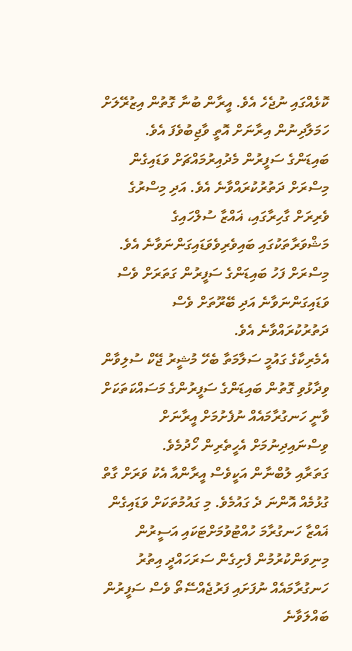ކޮޅެއްގައި ނުޖެހެ އެވެ. އީރާން ބުނާ ގޮތުން އިޒުރޭލަށް ހަމަލާދިނުން އިރާނަށް އޮތީ ވާޖިބުވެފަ އެވެ.
ބައިޑަންގެ ސަފީރުން މެދުއިރުމައްޗަށް ވަޑައިގެން މިސްރަށް ދަތުރުކުރައްވާނެ އެވެ. އަދި މިސްރުގެ ވެރިރަށް ގާހިރާގައި، ޣައްޒާ ސުލްހައިގެ މަޝްވަރާތަކުގައި ބައިވެރިވެވަޑައިގަންނަވާނެ އެވެ.
މިސްރަށް ފަހު ބައިޑަންގެ ސަފީރުން ގަތަރަށް ވެސް ވަޑައިގަންނަވާނެ އަދި ބޭރޫތަށް ވެސް ދަތުރުކުރައްވާނެ އެވެ.
އެމެރިކާގެ ގައުމީ ސަލާމަތާ ބެހޭ މުޝީރު ޖޭކް ސުލިވާން ވިދާޅުވި ގޮތުން ބައިޑަންގެ ސަފީރުންގެ މަސައްކަތަކަށް ވާނީ ހަނގުރާމައެއް ނުފެށުމަށް އީރާނަށް ވިސްނައިދިނުމަށް އެހީތެރިން ހޯދުމެވެ.
ގަތަރާއި ލުބްނާން އަކީވެސް އީރާންއާ އެކު ވަރަށް ގާތް ގުޅުމެއް އޮންނަ ދެ ގައުމެވެ. މި ގައުމުތަކަށް ވަޑައިގެން ޣައްޒާ ހަނގުރާމަ ހުއްޓުވުމަށްޓަކައި އަސީރުން މިނިވަންކުރުމުން ފެށިގެން ސަރަހައްދީ އިތުރު ހަނގުރާމައެއް ނުފަށައި ފަރުޖެއްސޭތޯ ވެސް ސަފީރުން ބައްލަވާނެ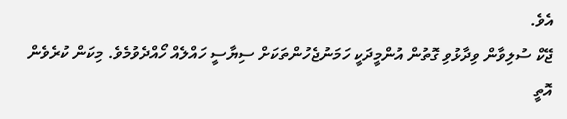އެވެ.
ޖޭކް ސުލިވާން ވިދާޅުވި ގޮތުން އުންމީދަކީ ހަމަނުޖެހުންތަކަށް ސިޔާސީ ހައްލެއް ހޯއްދެވުމެވެ. މިކަން ކުރެވެން އޮތީ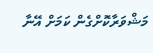މަޝްވަރާކޮށްގެން ކަމަށް އޭނާ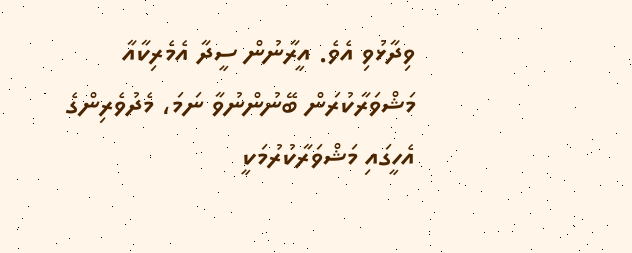ވިދާޅުވި އެވެ. އީރާނުން ސީދާ އެމެރިކާއާ މަޝްވަރާކުރަން ބޭނުންނުވާ ނަމަ، މެދުވެރިންގެ އެހީގައި މަޝްވަރާކުރުމަކީ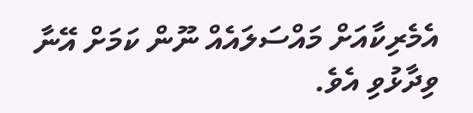އެމެރިކާއަށް މައްސަލައެއް ނޫން ކަމަށް އޭނާ ވިދާޅުވި އެވެ.